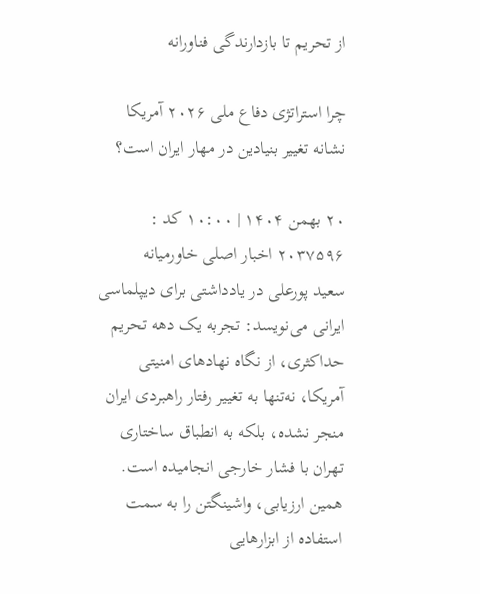از تحریم تا بازدارندگی فناورانه

چرا استراتژی دفاع ملی ۲۰۲۶ آمریکا نشانه تغییر بنیادین در مهار ایران است؟

۲۰ بهمن ۱۴۰۴ | ۱۰:۰۰ کد : ۲۰۳۷۵۹۶ اخبار اصلی خاورمیانه
سعید پورعلی در یادداشتی برای دیپلماسی ایرانی می‌نویسد: تجربه یک دهه تحریم حداکثری، از نگاه نهادهای امنیتی آمریکا، نه‌تنها به تغییر رفتار راهبردی ایران منجر نشده، بلکه به انطباق ساختاری تهران با فشار خارجی انجامیده است. همین ارزیابی، واشینگتن را به سمت استفاده از ابزارهایی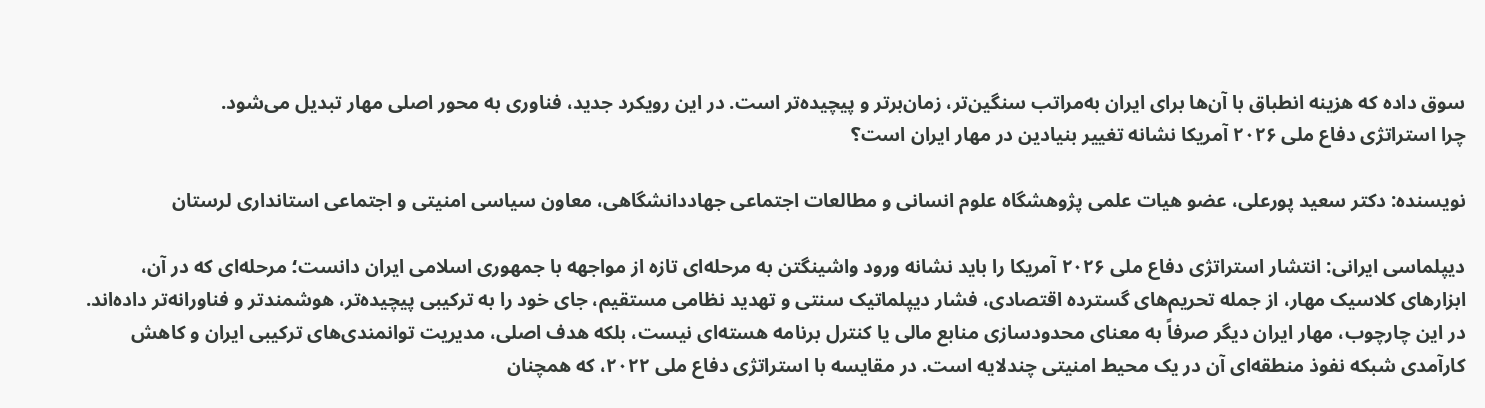سوق داده که هزینه انطباق با آن‌ها برای ایران به‌مراتب سنگین‌تر، زمان‌برتر و پیچیده‌تر است. در این رویکرد جدید، فناوری به محور اصلی مهار تبدیل می‌شود.
چرا استراتژی دفاع ملی ۲۰۲۶ آمریکا نشانه تغییر بنیادین در مهار ایران است؟

نویسنده: دکتر سعید پورعلی، عضو هیات علمی پژوهشگاه علوم انسانی و مطالعات اجتماعی جهاددانشگاهی، معاون سیاسی امنیتی و اجتماعی استانداری لرستان

دیپلماسی ایرانی: انتشار استراتژی دفاع ملی ۲۰۲۶ آمریکا را باید نشانه ورود واشینگتن به مرحله‌ای تازه از مواجهه با جمهوری اسلامی ایران دانست؛ مرحله‌ای که در آن، ابزارهای کلاسیک مهار، از جمله تحریم‌های گسترده اقتصادی، فشار دیپلماتیک سنتی و تهدید نظامی مستقیم، جای خود را به ترکیبی پیچیده‌تر، هوشمندتر و فناورانه‌تر داده‌اند. در این چارچوب، مهار ایران دیگر صرفاً به معنای محدودسازی منابع مالی یا کنترل برنامه هسته‌ای نیست، بلکه هدف اصلی، مدیریت توانمندی‌های ترکیبی ایران و کاهش کارآمدی شبکه نفوذ منطقه‌ای آن در یک محیط امنیتی چندلایه است. در مقایسه با استراتژی دفاع ملی ۲۰۲۲، که همچنان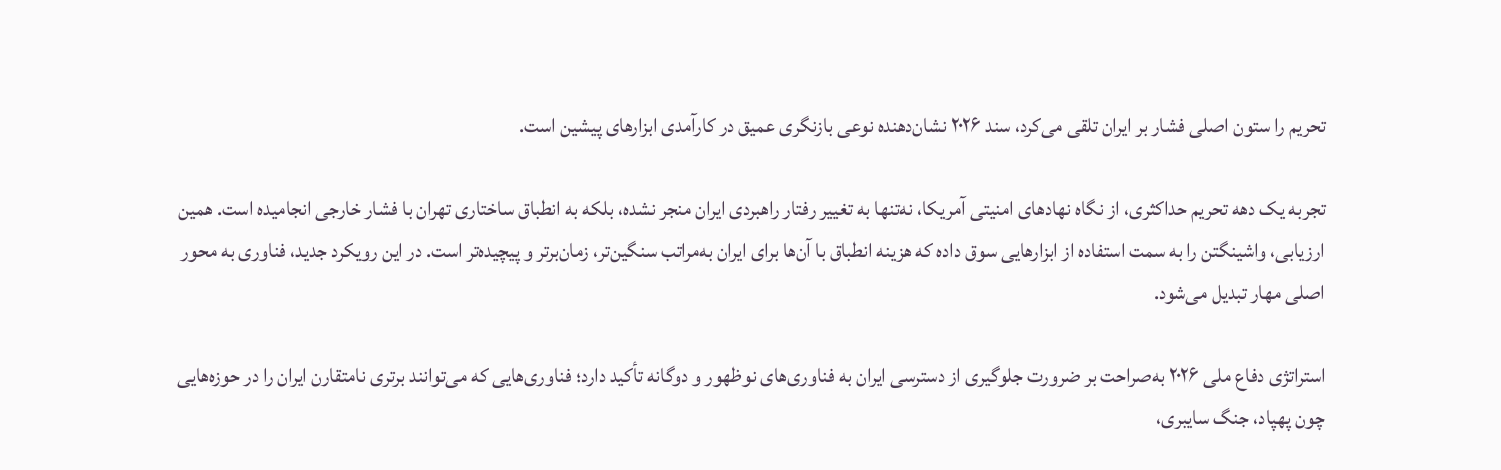تحریم را ستون اصلی فشار بر ایران تلقی می‌کرد، سند ۲۰۲۶ نشان‌دهنده نوعی بازنگری عمیق در کارآمدی ابزارهای پیشین است.

تجربه یک دهه تحریم حداکثری، از نگاه نهادهای امنیتی آمریکا، نه‌تنها به تغییر رفتار راهبردی ایران منجر نشده، بلکه به انطباق ساختاری تهران با فشار خارجی انجامیده است. همین ارزیابی، واشینگتن را به سمت استفاده از ابزارهایی سوق داده که هزینه انطباق با آن‌ها برای ایران به‌مراتب سنگین‌تر، زمان‌برتر و پیچیده‌تر است. در این رویکرد جدید، فناوری به محور اصلی مهار تبدیل می‌شود.

استراتژی دفاع ملی ۲۰۲۶ به‌صراحت بر ضرورت جلوگیری از دسترسی ایران به فناوری‌های نوظهور و دوگانه تأکید دارد؛ فناوری‌هایی که می‌توانند برتری نامتقارن ایران را در حوزه‌هایی چون پهپاد، جنگ سایبری،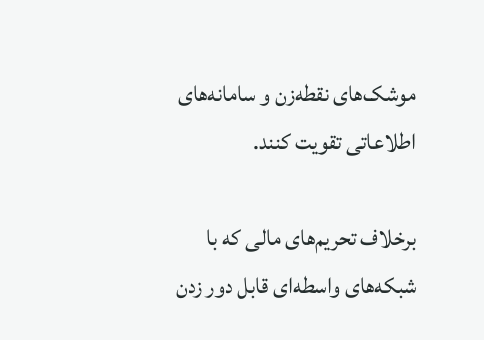موشک‌های نقطه‌زن و سامانه‌های اطلاعاتی تقویت کنند.

برخلاف تحریم‌های مالی که با شبکه‌های واسطه‌ای قابل دور زدن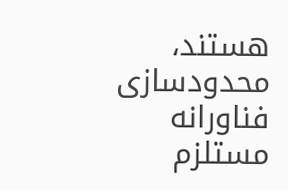هستند، محدودسازی فناورانه مستلزم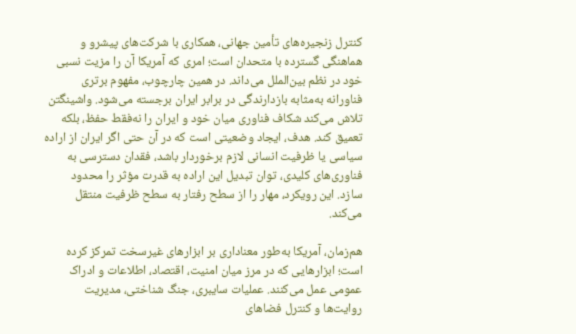کنترل زنجیره‌های تأمین جهانی، همکاری با شرکت‌های پیشرو و هماهنگی گسترده با متحدان است؛ امری که آمریکا آن را مزیت نسبی خود در نظم بین‌الملل می‌داند. در همین چارچوب، مفهوم برتری فناورانه به‌مثابه بازدارندگی در برابر ایران برجسته می‌شود. واشینگتن تلاش می‌کند شکاف فناوری میان خود و ایران را نه‌فقط حفظ، بلکه تعمیق کند. هدف، ایجاد وضعیتی است که در آن حتی اگر ایران از اراده سیاسی یا ظرفیت انسانی لازم برخوردار باشد، فقدان دسترسی به فناوری‌های کلیدی، توان تبدیل این اراده به قدرت مؤثر را محدود سازد. این رویکرد، مهار را از سطح رفتار به سطح ظرفیت منتقل می‌کند.

هم‌زمان، آمریکا به‌طور معناداری بر ابزارهای غیرسخت تمرکز کرده است؛ ابزارهایی که در مرز میان امنیت، اقتصاد، اطلاعات و ادراک عمومی عمل می‌کنند. عملیات سایبری، جنگ شناختی، مدیریت روایت‌ها و کنترل فضاهای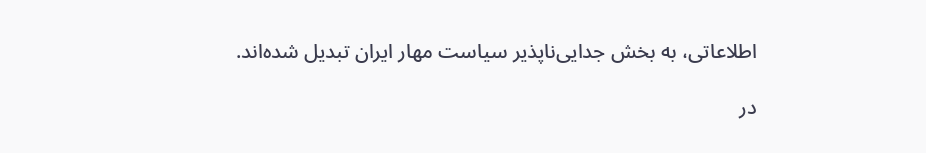اطلاعاتی، به بخش جدایی‌ناپذیر سیاست مهار ایران تبدیل شده‌اند.

در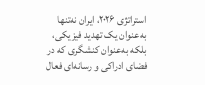استراتژی ۲۰۲۶، ایران نه‌تنها به‌عنوان یک تهدید فیزیکی، بلکه به‌عنوان کنشگری که در فضای ادراکی و رسانه‌ای فعال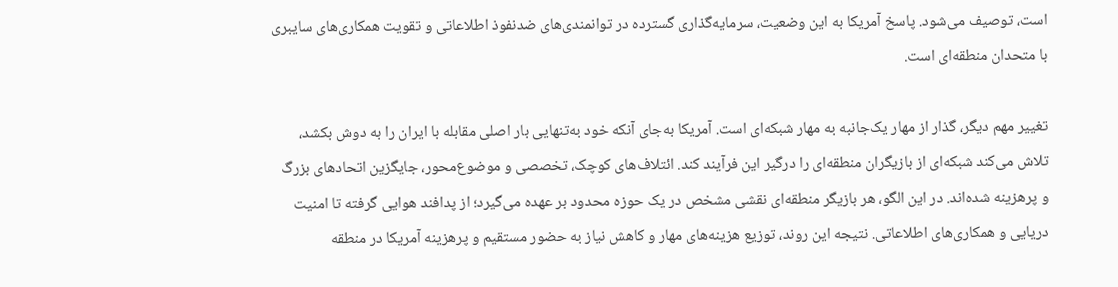است، توصیف می‌شود. پاسخ آمریکا به این وضعیت، سرمایه‌گذاری گسترده در توانمندی‌های ضدنفوذ اطلاعاتی و تقویت همکاری‌های سایبری با متحدان منطقه‌ای است.

تغییر مهم دیگر، گذار از مهار یک‌جانبه به مهار شبکه‌ای است. آمریکا به‌جای آنکه خود به‌تنهایی بار اصلی مقابله با ایران را به دوش بکشد، تلاش می‌کند شبکه‌ای از بازیگران منطقه‌ای را درگیر این فرآیند کند. ائتلاف‌های کوچک، تخصصی و موضوع‌محور، جایگزین اتحادهای بزرگ و پرهزینه شده‌اند. در این الگو، هر بازیگر منطقه‌ای نقشی مشخص در یک حوزه محدود بر عهده می‌گیرد؛ از پدافند هوایی گرفته تا امنیت دریایی و همکاری‌های اطلاعاتی. نتیجه این روند، توزیع هزینه‌های مهار و کاهش نیاز به حضور مستقیم و پرهزینه آمریکا در منطقه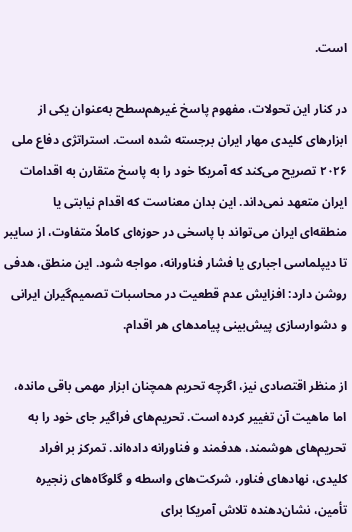است.

در کنار این تحولات، مفهوم پاسخ غیرهم‌سطح به‌عنوان یکی از ابزارهای کلیدی مهار ایران برجسته شده است. استراتژی دفاع ملی ۲۰۲۶ تصریح می‌کند که آمریکا خود را به پاسخ متقارن به اقدامات ایران متعهد نمی‌داند. این بدان معناست که اقدام نیابتی یا منطقه‌ای ایران می‌تواند با پاسخی در حوزه‌ای کاملاً متفاوت، از سایبر تا دیپلماسی اجباری یا فشار فناورانه، مواجه شود. این منطق، هدفی روشن دارد: افزایش عدم قطعیت در محاسبات تصمیم‌گیران ایرانی و دشوارسازی پیش‌بینی پیامدهای هر اقدام.

از منظر اقتصادی نیز، اگرچه تحریم همچنان ابزار مهمی باقی مانده، اما ماهیت آن تغییر کرده است. تحریم‌های فراگیر جای خود را به تحریم‌های هوشمند، هدفمند و فناورانه داده‌اند. تمرکز بر افراد کلیدی، نهادهای فناور، شرکت‌های واسطه و گلوگاه‌های زنجیره تأمین، نشان‌دهنده تلاش آمریکا برای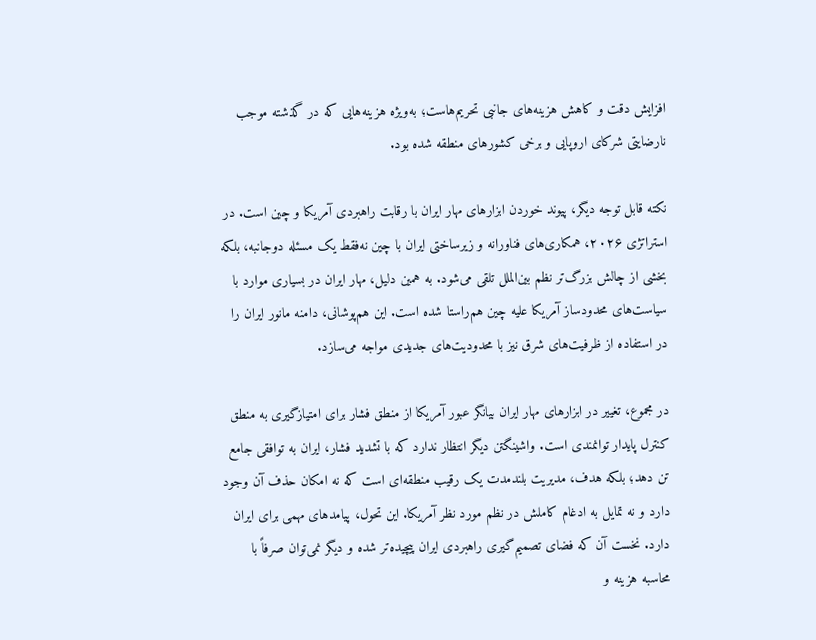افزایش دقت و کاهش هزینه‌های جانبی تحریم‌هاست؛ به‌ویژه هزینه‌هایی که در گذشته موجب نارضایتی شرکای اروپایی و برخی کشورهای منطقه شده بود.

نکته قابل توجه دیگر، پیوند خوردن ابزارهای مهار ایران با رقابت راهبردی آمریکا و چین است. در استراتژی ۲۰۲۶، همکاری‌های فناورانه و زیرساختی ایران با چین نه‌فقط یک مسئله دوجانبه، بلکه بخشی از چالش بزرگ‌تر نظم بین‌الملل تلقی می‌شود. به همین دلیل، مهار ایران در بسیاری موارد با سیاست‌های محدودساز آمریکا علیه چین هم‌راستا شده است. این هم‌پوشانی، دامنه مانور ایران را در استفاده از ظرفیت‌های شرق نیز با محدودیت‌های جدیدی مواجه می‌سازد.

در مجموع، تغییر در ابزارهای مهار ایران بیانگر عبور آمریکا از منطق فشار برای امتیازگیری به منطق کنترل پایدار توانمندی است. واشینگتن دیگر انتظار ندارد که با تشدید فشار، ایران به توافقی جامع تن دهد؛ بلکه هدف، مدیریت بلندمدت یک رقیب منطقه‌ای است که نه امکان حذف آن وجود دارد و نه تمایل به ادغام کاملش در نظم مورد نظر آمریکا. این تحول، پیامدهای مهمی برای ایران دارد. نخست آن که فضای تصمیم‌گیری راهبردی ایران پیچیده‌تر شده و دیگر نمی‌توان صرفاً با محاسبه هزینه و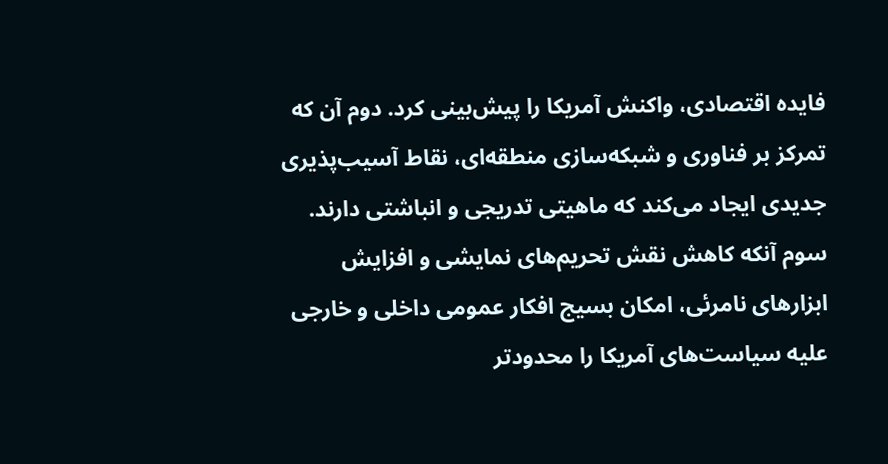فایده اقتصادی، واکنش آمریکا را پیش‌بینی کرد. دوم آن که تمرکز بر فناوری و شبکه‌سازی منطقه‌ای، نقاط آسیب‌پذیری جدیدی ایجاد می‌کند که ماهیتی تدریجی و انباشتی دارند. سوم آنکه کاهش نقش تحریم‌های نمایشی و افزایش ابزارهای نامرئی، امکان بسیج افکار عمومی داخلی و خارجی علیه سیاست‌های آمریکا را محدودتر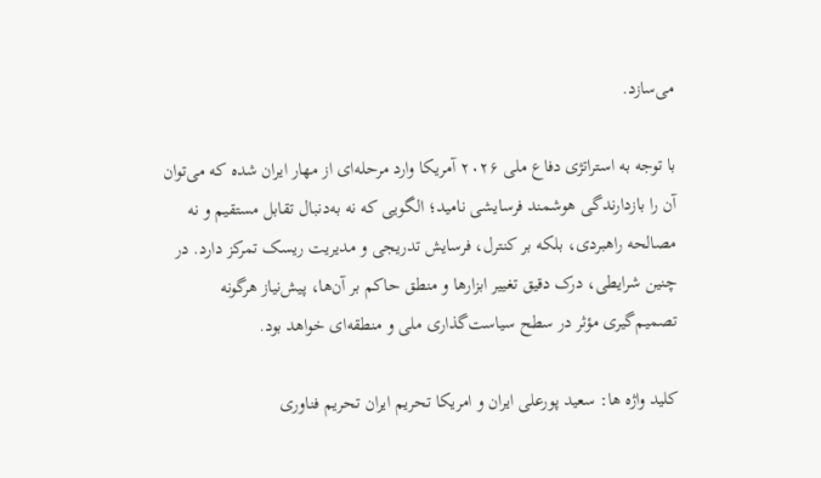می‌سازد.

با توجه به استراتژی دفاع ملی ۲۰۲۶ آمریکا وارد مرحله‌ای از مهار ایران شده که می‌توان آن را بازدارندگی هوشمند فرسایشی نامید؛ الگویی که نه به‌دنبال تقابل مستقیم و نه مصالحه راهبردی، بلکه بر کنترل، فرسایش تدریجی و مدیریت ریسک تمرکز دارد. در چنین شرایطی، درک دقیق تغییر ابزارها و منطق حاکم بر آن‌ها، پیش‌نیاز هرگونه تصمیم‌گیری مؤثر در سطح سیاست‌گذاری ملی و منطقه‌ای خواهد بود.

کلید واژه ها: سعید پورعلی ایران و امریکا تحریم ایران تحریم فناوری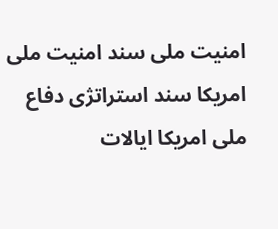امنیت ملی سند امنیت ملی امریکا سند استراتژی دفاع ملی امریکا ایالات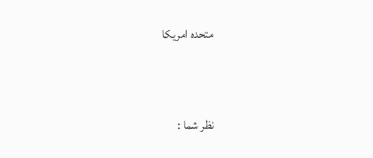متحده امریکا


نظر شما :